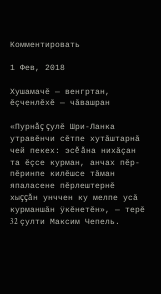Комментировать

1 Фев, 2018

Хушамачĕ — венгртан, ĕçченлĕхĕ — чăвашран

«Пурнăç çулĕ Шри-Ланка утравĕнчи сĕтпе хутăштарнă чей пекех: эсĕ ăна нихăçан та ĕçсе курман, анчах пĕр-пĕринпе килĕшсе тăман япаласене пĕрлештернĕ хыççăн унччен ку мелпе усă курманшăн ÿкĕнетĕн», — терĕ 32 çулти Максим Чепель.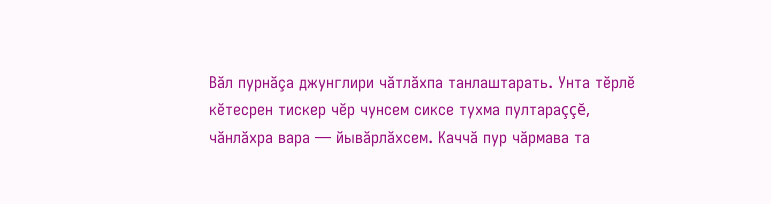Вăл пурнăçа джунглири чăтлăхпа танлаштарать. Унта тĕрлĕ кĕтесрен тискер чĕр чунсем сиксе тухма пултараççĕ, чăнлăхра вара — йывăрлăхсем. Каччă пур чăрмава та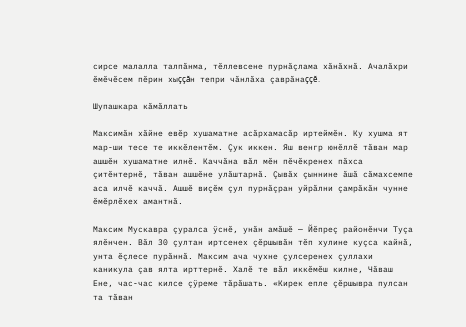сирсе малалла талпăнма, тĕллевсене пурнăçлама хăнăхнă. Ачалăхри ĕмĕчĕсем пĕрин хыççăн тепри чăнлăха çаврăнаççĕ.

Шупашкара кăмăллать

Максимăн хăйне евĕр хушаматне асăрхамасăр иртеймĕн. Ку хушма ят мар-ши тесе те иккĕлентĕм. Çук иккен. Яш венгр юнĕллĕ тăван мар ашшĕн хушаматне илнĕ. Каччăна вăл мĕн пĕчĕкренех пăхса çитĕнтернĕ, тăван ашшĕне улăштарнă. Çывăх çыннине ăшă сăмахсемпе аса илчĕ каччă. Ашшĕ виçĕм çул пурнăçран уйрăлни çамрăкăн чунне ĕмĕрлĕхех амантнă.

Максим Мускавра çуралса ÿснĕ, унăн амăшĕ — Йĕпреç районĕнчи Туçа ялĕнчен. Вăл 30 çултан иртсенех çĕршывăн тĕп хулине куçса кайнă, унта ĕçлесе пурăннă. Максим ача чухне çулсеренех çуллахи каникула çав ялта ирттернĕ. Халĕ те вăл иккĕмĕш килне, Чăваш Ене, час-час килсе çÿреме тăрăшать. «Кирек епле çĕршывра пулсан та тăван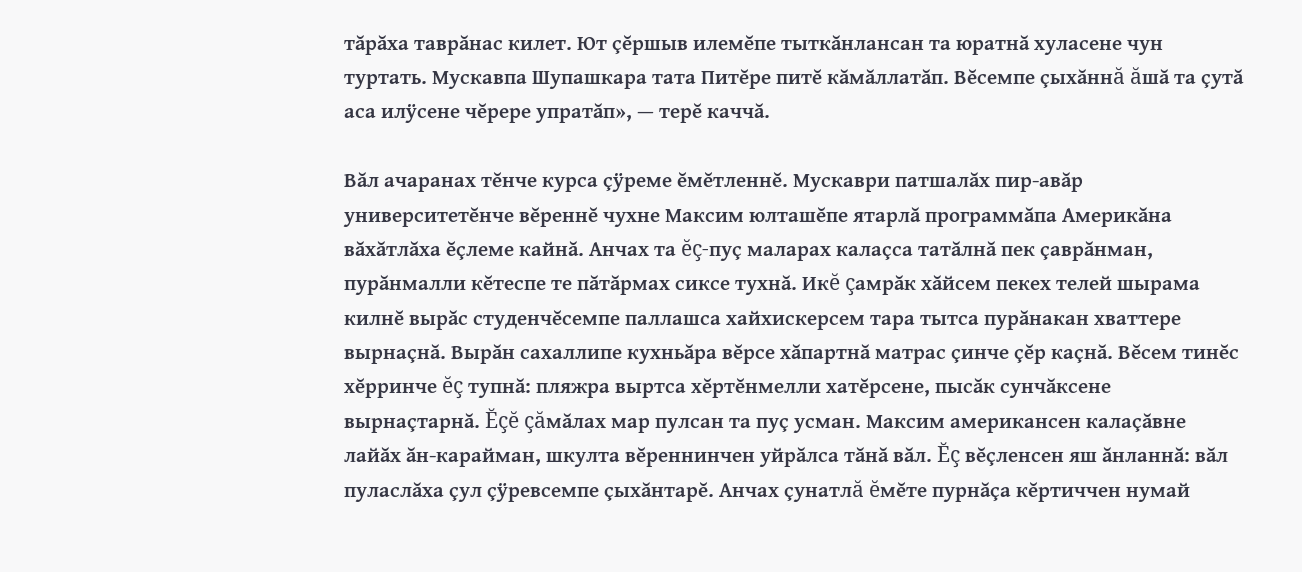тăрăха таврăнас килет. Ют çĕршыв илемĕпе тыткăнлансан та юратнă хуласене чун туртать. Мускавпа Шупашкара тата Питĕре питĕ кăмăллатăп. Вĕсемпе çыхăннă ăшă та çутă аса илÿсене чĕрере упратăп», — терĕ каччă.

Вăл ачаранах тĕнче курса çÿреме ĕмĕтленнĕ. Мускаври патшалăх пир-авăр университетĕнче вĕреннĕ чухне Максим юлташĕпе ятарлă программăпа Америкăна вăхăтлăха ĕçлеме кайнă. Анчах та ĕç-пуç маларах калаçса татăлнă пек çаврăнман, пурăнмалли кĕтеспе те пăтăрмах сиксе тухнă. Икĕ çамрăк хăйсем пекех телей шырама килнĕ вырăс студенчĕсемпе паллашса хайхискерсем тара тытса пурăнакан хваттере вырнаçнă. Вырăн сахаллипе кухньăра вĕрсе хăпартнă матрас çинче çĕр каçнă. Вĕсем тинĕс хĕрринче ĕç тупнă: пляжра выртса хĕртĕнмелли хатĕрсене, пысăк сунчăксене вырнаçтарнă. Ĕçĕ çăмăлах мар пулсан та пуç усман. Максим американсен калаçăвне лайăх ăн-карайман, шкулта вĕреннинчен уйрăлса тăнă вăл. Ĕç вĕçленсен яш ăнланнă: вăл пуласлăха çул çÿревсемпе çыхăнтарĕ. Анчах çунатлă ĕмĕте пурнăçа кĕртиччен нумай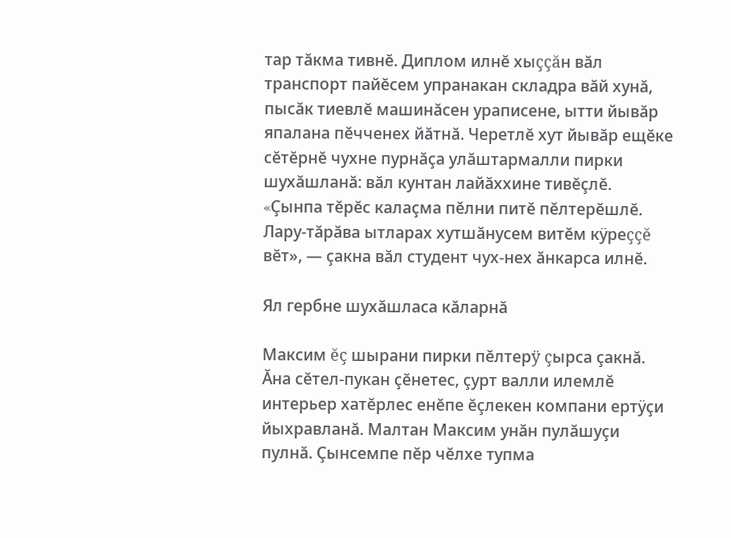тар тăкма тивнĕ. Диплом илнĕ хыççăн вăл транспорт пайĕсем упранакан складра вăй хунă, пысăк тиевлĕ машинăсен ураписене, ытти йывăр япалана пĕчченех йăтнă. Черетлĕ хут йывăр ещĕке сĕтĕрнĕ чухне пурнăçа улăштармалли пирки шухăшланă: вăл кунтан лайăххине тивĕçлĕ. «Çынпа тĕрĕс калаçма пĕлни питĕ пĕлтерĕшлĕ. Лару-тăрăва ытларах хутшăнусем витĕм кÿреççĕ вĕт», — çакна вăл студент чух-нех ăнкарса илнĕ.

Ял гербне шухăшласа кăларнă

Максим ĕç шырани пирки пĕлтерÿ çырса çакнă. Ăна сĕтел-пукан çĕнетес, çурт валли илемлĕ интерьер хатĕрлес енĕпе ĕçлекен компани ертÿçи йыхравланă. Малтан Максим унăн пулăшуçи пулнă. Çынсемпе пĕр чĕлхе тупма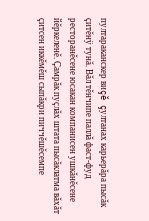пултараканскер виçĕ çултанах карьерăра пысăк çитĕнÿ тунă. Вăл тĕнчипе паллă фаст-фуд ресторанĕсене юсакан компанисен ушкăнĕсене йĕркеленĕ. Çамрăк пуçлăх штата пысăклатма вăхăт çитсен иккĕмĕш сыпăкри пиччĕшĕсемпе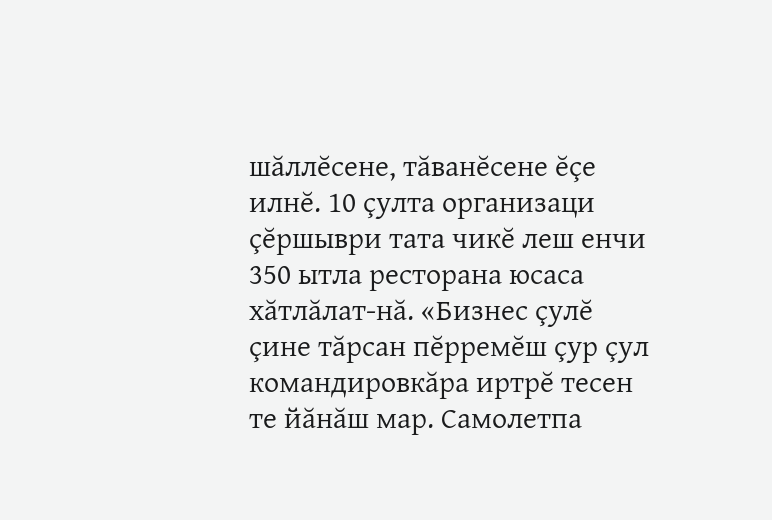шăллĕсене, тăванĕсене ĕçе илнĕ. 10 çулта организаци çĕршыври тата чикĕ леш енчи 350 ытла ресторана юсаса хăтлăлат-нă. «Бизнес çулĕ çине тăрсан пĕрремĕш çур çул командировкăра иртрĕ тесен те йăнăш мар. Самолетпа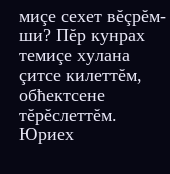миçе сехет вĕçрĕм-ши? Пĕр кунрах темиçе хулана çитсе килеттĕм, обћектсене тĕрĕслеттĕм. Юриех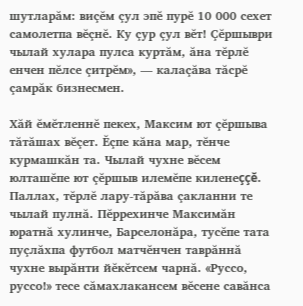шутларăм: виçĕм çул эпĕ пурĕ 10 000 сехет самолетпа вĕçнĕ. Ку çур çул вĕт! Çĕршыври чылай хулара пулса куртăм, ăна тĕрлĕ енчен пĕлсе çитрĕм», — калаçăва тăсрĕ çамрăк бизнесмен.

Хăй ĕмĕтленнĕ пекех, Максим ют çĕршыва тăтăшах вĕçет. Ĕçпе кăна мар, тĕнче курмашкăн та. Чылай чухне вĕсем юлташĕпе ют çĕршыв илемĕпе киленеççĕ. Паллах, тĕрлĕ лару-тăрăва çакланни те чылай пулнă. Пĕррехинче Максимăн юратнă хулинче, Барселонăра, тусĕпе тата пуçлăхпа футбол матчĕнчен таврăннă чухне вырăнти йĕкĕтсем чарнă. «Руссо, руссо!» тесе сăмахлакансем вĕсене савăнса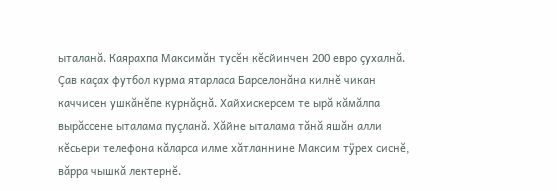ыталанă. Каярахпа Максимăн тусĕн кĕсйинчен 200 евро çухалнă. Çав каçах футбол курма ятарласа Барселонăна килнĕ чикан каччисен ушкăнĕпе курнăçнă. Хайхискерсем те ырă кăмăлпа вырăссене ыталама пуçланă. Хăйне ыталама тăнă яшăн алли кĕсьери телефона кăларса илме хăтланнине Максим тÿрех сиснĕ, вăрра чышкă лектернĕ.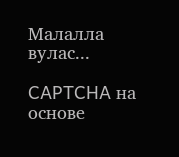Малалла вулас...

CAPTCHA на основе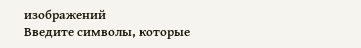изображений
Введите символы, которые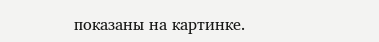показаны на картинке.